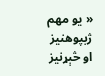« يو مهم ژبپوهنيز او څېړنيز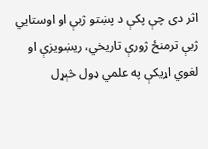اثر دی چې پکې د پښتو ژبې او اوستايي ژبې ترمنځ ژورې تاريخي، ريښويزې او لغوي اړيکې په علمي ډول څېړل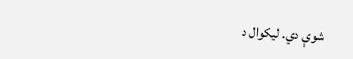شوې دي. ليکوال د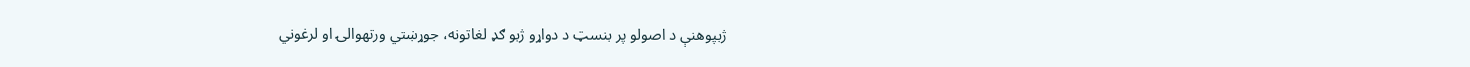ژبپوهنې د اصولو پر بنسټ د دواړو ژبو ګډ لغاتونه، جوړښتي ورتهوالۍ او لرغوني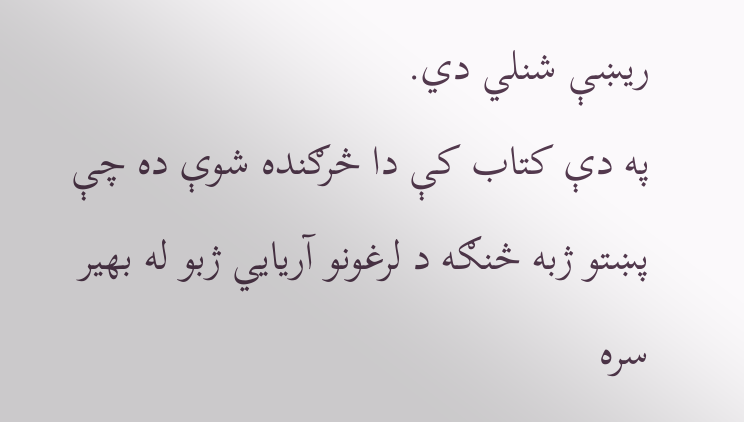ريښې شنلي دي.
په دې کتاب کې دا څرګنده شوې ده چې پښتو ژبه څنګه د لرغونو آريايي ژبو له بهير سره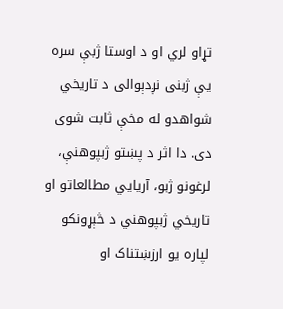تړاو لري او د اوستا ژبې سره يې ژبنی نږدېوالی د تاريخي شواهدو له مخې ثابت شوی دی. دا اثر د پښتو ژبپوهنې، لرغونو ژبو، آريايي مطالعاتو او تاريخي ژبپوهني د څېړونکو لپاره يو ارزښتناک او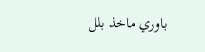باوري ماخذ بلل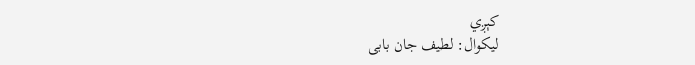کېږي
ليکوال: لطيف جان بابی